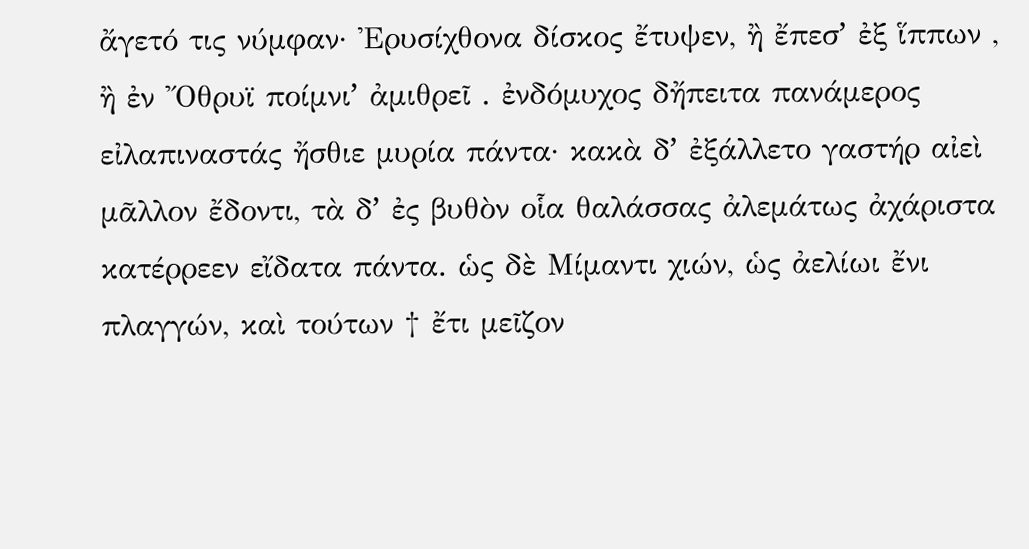ἄγετό τις νύμφαν· Ἐρυσίχθονα δίσκος ἔτυψεν, ἢ ἔπεσʼ ἐξ ἵππων , ἢ ἐν Ὄθρυϊ ποίμνιʼ ἀμιθρεῖ . ἐνδόμυχος δἤπειτα πανάμερος εἰλαπιναστάς ἤσθιε μυρία πάντα· κακὰ δʼ ἐξάλλετο γαστήρ αἰεὶ μᾶλλον ἔδοντι, τὰ δʼ ἐς βυθὸν οἷα θαλάσσας ἀλεμάτως ἀχάριστα κατέρρεεν εἴδατα πάντα. ὡς δὲ Μίμαντι χιών, ὡς ἀελίωι ἔνι πλαγγών, καὶ τούτων † ἔτι μεῖζον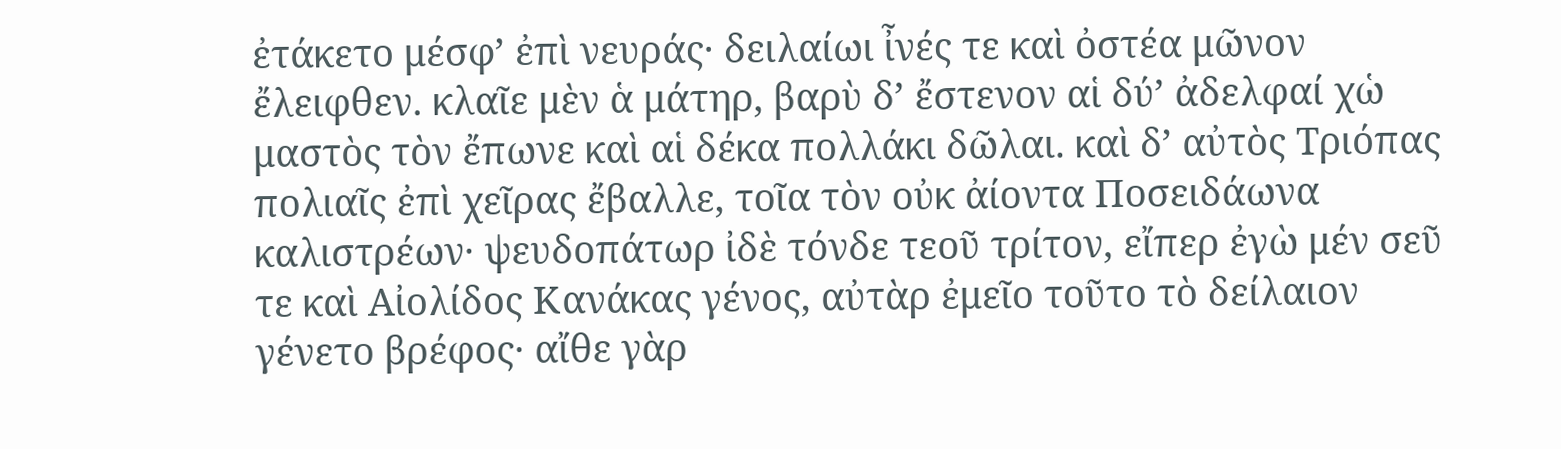ἐτάκετο μέσφʼ ἐπὶ νευράς· δειλαίωι ἶνές τε καὶ ὀστέα μῶνον ἔλειφθεν. κλαῖε μὲν ἁ μάτηρ, βαρὺ δʼ ἔστενον αἱ δύʼ ἀδελφαί χὡ μαστὸς τὸν ἔπωνε καὶ αἱ δέκα πολλάκι δῶλαι. καὶ δʼ αὐτὸς Τριόπας πολιαῖς ἐπὶ χεῖρας ἔβαλλε, τοῖα τὸν οὐκ ἀίοντα Ποσειδάωνα καλιστρέων· ψευδοπάτωρ ἰδὲ τόνδε τεοῦ τρίτον, εἴπερ ἐγὼ μέν σεῦ τε καὶ Αἰολίδος Κανάκας γένος, αὐτὰρ ἐμεῖο τοῦτο τὸ δείλαιον γένετο βρέφος· αἴθε γὰρ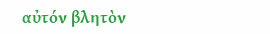αὐτόν βλητὸν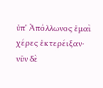ὑπʼ Ἀπόλλωνος ἐμαὶ χέρες ἐκτερέιξαν· νῦν δὲ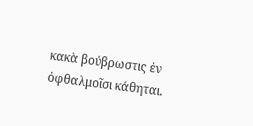κακὰ βούβρωστις ἐν ὀφθαλμοῖσι κάθηται.